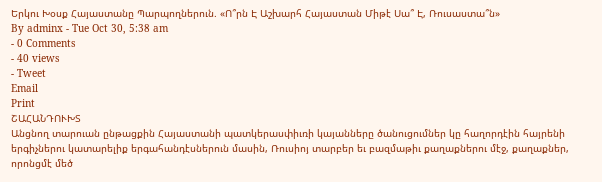Երկու Խօսք Հայաստանը Պարպողներուն. «Ո՞րն Է Աշխարհ Հայաստան Միթէ Սա՞ Է, Ռուսաստա՞ն»
By adminx - Tue Oct 30, 5:38 am
- 0 Comments
- 40 views
- Tweet
Email
Print
ՇԱՀԱՆԴՈՒԽՏ
Անցնող տարուան ընթացքին Հայաստանի պատկերասփիւռի կայանները ծանուցումներ կը հաղորդէին հայրենի երգիչներու կատարելիք երգահանդէսներուն մասին, Ռուսիոյ տարբեր եւ բազմաթիւ քաղաքներու մէջ, քաղաքներ, որոնցմէ մեծ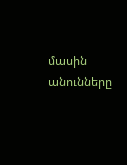մասին անունները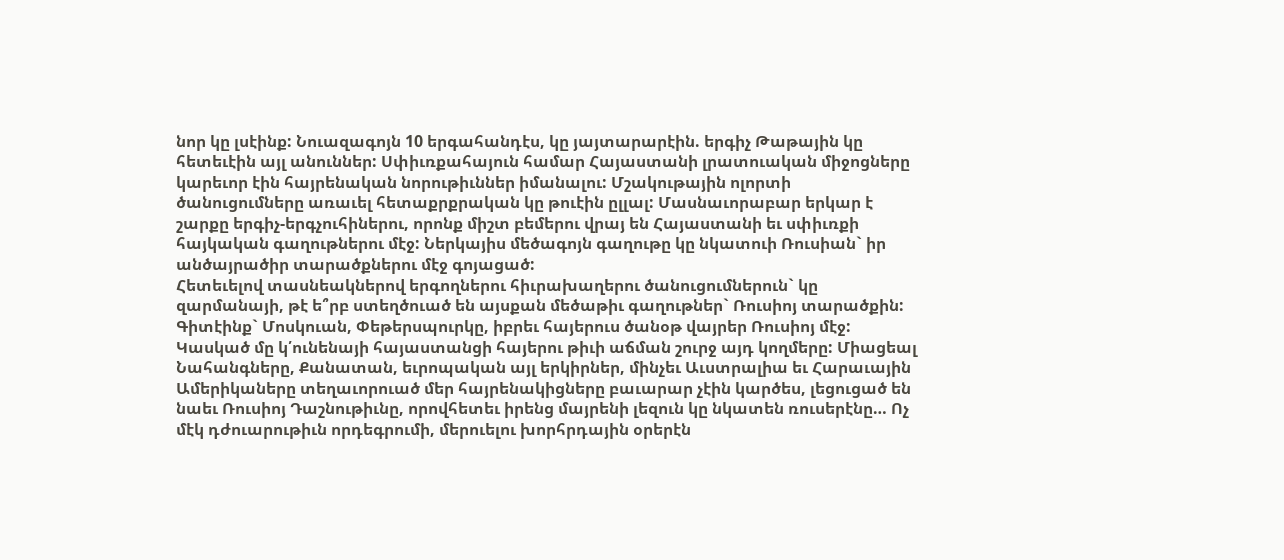նոր կը լսէինք: Նուազագոյն 10 երգահանդէս, կը յայտարարէին. երգիչ Թաթային կը հետեւէին այլ անուններ: Սփիւռքահայուն համար Հայաստանի լրատուական միջոցները կարեւոր էին հայրենական նորութիւններ իմանալու: Մշակութային ոլորտի ծանուցումները առաւել հետաքրքրական կը թուէին ըլլալ: Մասնաւորաբար երկար է շարքը երգիչ-երգչուհիներու, որոնք միշտ բեմերու վրայ են Հայաստանի եւ սփիւռքի հայկական գաղութներու մէջ: Ներկայիս մեծագոյն գաղութը կը նկատուի Ռուսիան` իր անծայրածիր տարածքներու մէջ գոյացած:
Հետեւելով տասնեակներով երգողներու հիւրախաղերու ծանուցումներուն` կը զարմանայի, թէ ե՞րբ ստեղծուած են այսքան մեծաթիւ գաղութներ` Ռուսիոյ տարածքին: Գիտէինք` Մոսկուան, Փեթերսպուրկը, իբրեւ հայերուս ծանօթ վայրեր Ռուսիոյ մէջ: Կասկած մը կ՛ունենայի հայաստանցի հայերու թիւի աճման շուրջ այդ կողմերը: Միացեալ Նահանգները, Քանատան, եւրոպական այլ երկիրներ, մինչեւ Աւստրալիա եւ Հարաւային Ամերիկաները տեղաւորուած մեր հայրենակիցները բաւարար չէին կարծես, լեցուցած են նաեւ Ռուսիոյ Դաշնութիւնը, որովհետեւ իրենց մայրենի լեզուն կը նկատեն ռուսերէնը… Ոչ մէկ դժուարութիւն որդեգրումի, մերուելու խորհրդային օրերէն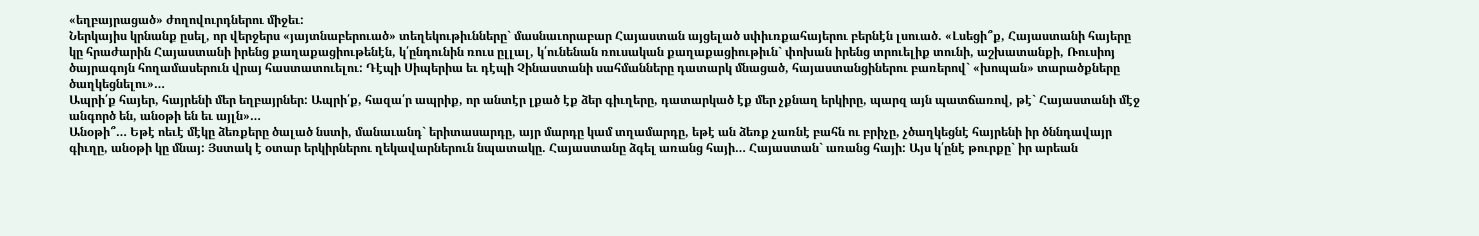«եղբայրացած» ժողովուրդներու միջեւ:
Ներկայիս կրնանք ըսել, որ վերջերս «յայտնաբերուած» տեղեկութիւնները` մասնաւորաբար Հայաստան այցելած սփիւռքահայերու բերնէն լսուած. «Լսեցի՞ք, Հայաստանի հայերը կը հրաժարին Հայաստանի իրենց քաղաքացիութենէն, կ՛ընդունին ռուս ըլլալ, կ՛ունենան ռուսական քաղաքացիութիւն` փոխան իրենց տրուելիք տունի, աշխատանքի, Ռուսիոյ ծայրագոյն հողամասերուն վրայ հաստատուելու: Դէպի Սիպերիա եւ դէպի Չինաստանի սահմանները դատարկ մնացած, հայաստանցիներու բառերով` «խոպան» տարածքները ծաղկեցնելու»…
Ապրի՛ք հայեր, հայրենի մեր եղբայրներ: Ապրի՛ք, հազա՛ր ապրիք, որ անտէր լքած էք ձեր գիւղերը, դատարկած էք մեր չքնաղ երկիրը, պարզ այն պատճառով, թէ` Հայաստանի մէջ անգործ են, անօթի են եւ այլն»…
Անօթի՞… Եթէ ոեւէ մէկը ձեռքերը ծալած նստի, մանաւանդ` երիտասարդը, այր մարդը կամ տղամարդը, եթէ ան ձեռք չառնէ բահն ու բրիչը, չծաղկեցնէ հայրենի իր ծննդավայր գիւղը, անօթի կը մնայ: Յստակ է օտար երկիրներու ղեկավարներուն նպատակը. Հայաստանը ձգել առանց հայի… Հայաստան` առանց հայի: Այս կ՛ընէ թուրքը` իր արեան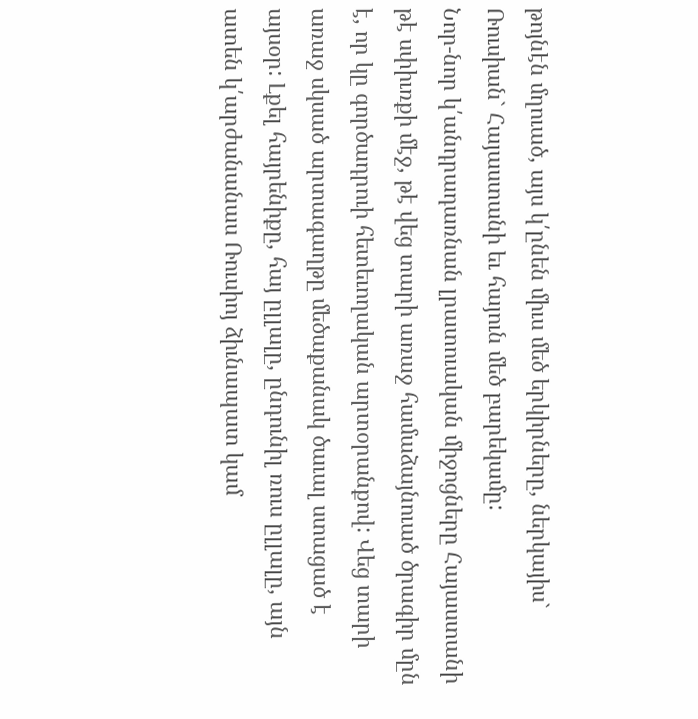թոյնէն մղուած, այս կ՛ընեն միւս մեծ երկիրները, ներկայիս` Ռուսիան` Հայաստանի եւ հայուն մեծ բարեկամը:
Նոր-նոր կ՛անդրադառնան լրատուական միջոցները Հայաստանի թէ սփիւռքի մէջ, թէ վեց տարի առաջ համաձայնուած ծրագիր մըն է, որ կը գործադրուի հետեւողական արտօրանքով: Վեց տարի առաջ սկսած արտագաղթը մեծաքանակ ծաւալ ստացած է այսօր: Լքել հայրենիքը, հայ ըլլալը, ընդունիլ ռուս ըլլալը, այն ատեն կ՛արժանանաս Ռուսիոյ ձիւնապատ կամ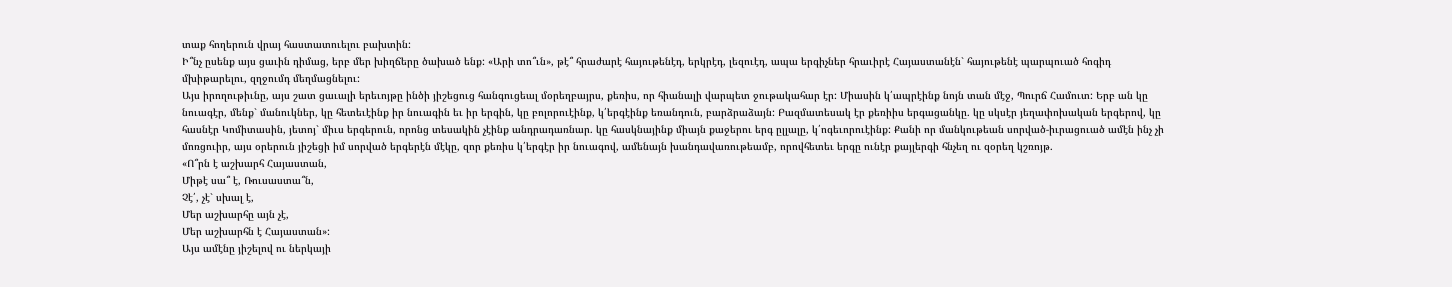տաք հողերուն վրայ հաստատուելու բախտին:
Ի՞նչ ըսենք այս ցաւին դիմաց, երբ մեր խիղճերը ծախած ենք: «Արի տո՞ւն», թէ՞ հրաժարէ հայութենէդ, երկրէդ, լեզուէդ, ապա երգիչներ հրաւիրէ Հայաստանէն` հայութենէ պարպուած հոգիդ մխիթարելու, զղջումդ մեղմացնելու:
Այս իրողութիւնը, այս շատ ցաւալի երեւոյթը ինծի յիշեցուց հանգուցեալ մօրեղբայրս, քեռիս, որ հիանալի վարպետ ջութակահար էր: Միասին կ՛ապրէինք նոյն տան մէջ, Պուրճ Համուտ: Երբ ան կը նուագէր, մենք` մանուկներ, կը հետեւէինք իր նուագին եւ իր երգին, կը բոլորուէինք, կ՛երգէինք եռանդուն, բարձրաձայն: Բազմատեսակ էր քեռիիս երգացանկը. կը սկսէր յեղափոխական երգերով, կը հասնէր Կոմիտասին, յետոյ` միւս երգերուն, որոնց տեսակին չէինք անդրադառնար. կը հասկնայինք միայն քաջերու երգ ըլլալը, կ՛ոգեւորուէինք: Քանի որ մանկութեան սորված-իւրացուած ամէն ինչ չի մոռցուիր, այս օրերուն յիշեցի իմ սորված երգերէն մէկը, զոր քեռիս կ՛երգէր իր նուագով, ամենայն խանդավառութեամբ, որովհետեւ երգը ունէր քայլերգի հնչեղ ու զօրեղ կշռոյթ.
«Ո՞րն է աշխարհ Հայաստան,
Միթէ սա՞ է, Ռուսաստա՞ն,
Չէ՛, չէ` սխալ է,
Մեր աշխարհը այն չէ,
Մեր աշխարհն է Հայաստան»:
Այս ամէնը յիշելով ու ներկայի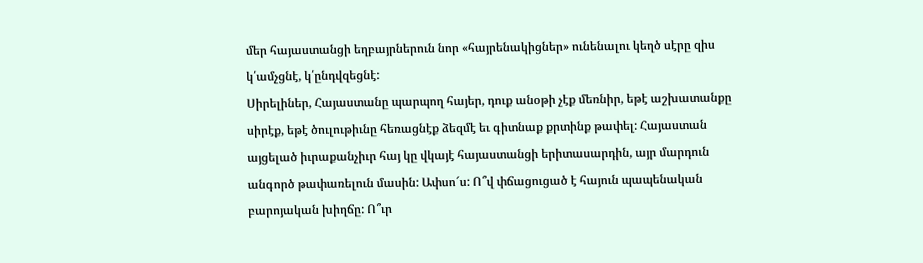մեր հայաստանցի եղբայրներուն նոր «հայրենակիցներ» ունենալու կեղծ սէրը զիս կ՛ամչցնէ, կ՛ընդվզեցնէ:
Սիրելիներ, Հայաստանը պարպող հայեր, դուք անօթի չէք մեռնիր, եթէ աշխատանքը սիրէք, եթէ ծուլութիւնը հեռացնէք ձեզմէ եւ գիտնաք քրտինք թափել: Հայաստան այցելած իւրաքանչիւր հայ կը վկայէ հայաստանցի երիտասարդին, այր մարդուն անգործ թափառելուն մասին: Ափսո՜ս: Ո՞վ փճացուցած է հայուն պապենական բարոյական խիղճը: Ո՞ւր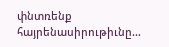փնտռենք հայրենասիրութիւնը…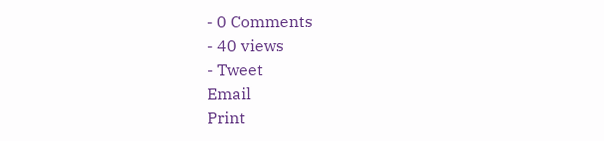- 0 Comments
- 40 views
- Tweet
Email
Print